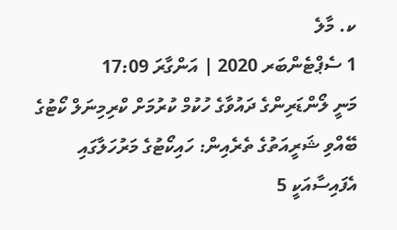ކ. މާލެ
1 ސެޕްޓެންބަރ 2020 | އަންގާރަ 17:09
މަނީ ލޯންޑަރިންގެ ދައުވާގެ ހުކުމް ކުރުމަށް ކްރިމިނަލް ކޯޓުގެ ބޭއްވި ޝަރީއަތުގެ ތެރެއިން: ހައިކޯޓުގެ މަރުހަލާގައި އެފައިސާއަކީ 5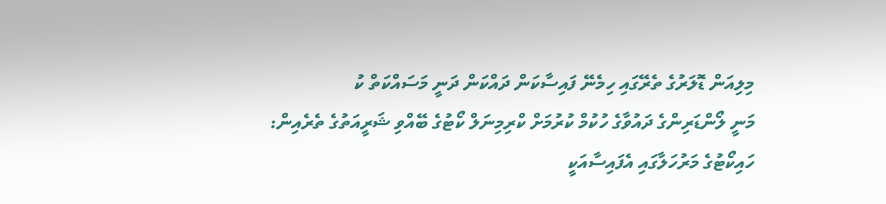މިލިއަން ޑޮލަރުގެ ތެރޭގައި ހިމެނޭ ފައިސާކަން ދައްކަން ދަނީ މަސައްކަތް ކު
މަނީ ލޯންޑަރިންގެ ދައުވާގެ ހުކުމް ކުރުމަށް ކްރިމިނަލް ކޯޓުގެ ބޭއްވި ޝަރީއަތުގެ ތެރެއިން: ހައިކޯޓުގެ މަރުހަލާގައި އެފައިސާއަކީ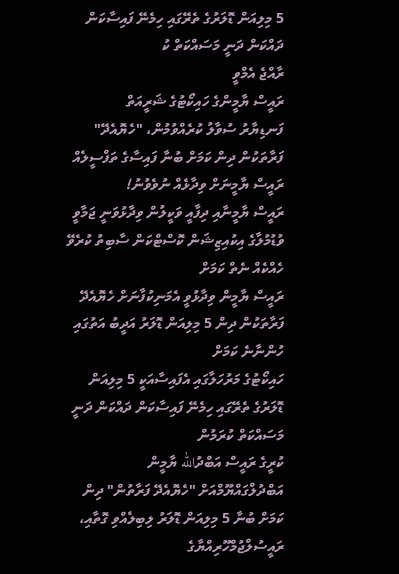5 މިލިއަން ޑޮލަރުގެ ތެރޭގައި ހިމެނޭ ފައިސާކަން ދައްކަން ދަނީ މަސައްކަތް ކު
ރާއްޖެ އެމްވީ
ރައީސް ޔާމީންގެ ހައިކޯޓުގެ ޝަރީއަތް
ފަނޑިޔާރު ސުވާލު ކުރެއްވުމުން، "ހެޔޮއެދޭ" ފަރާތަކުން ދިން ކަމަށް ބުނާ ފައިސާގެ ތަފްސީލެއް ރައީސް ޔާމީނަށް ވިދާޅެއް ނުވެވުނު!
ރައީސް ޔާމީނާއި ދިފާއީ ވަކީލުން ވިދާޅުވަނީ ޖަމާވީ ވުޑުމުލާގެ އިކުއިޒިޝަން ކޮސްޓްކަން ސާބިތު ކުރެވޭ ހެއްކެއް ނެތް ކަމަށް
ރައީސް ޔާމީން ވިދާޅުވީ އެމަނިކުފާނަށް ހެޔޮއެދޭ ފަރާތަކުން ދިން 5 މިލިއަން ޑޮލަރު އަދީބު އަތުގައި ހުންނާނެ ކަމަށް
ހައިކޯޓުގެ މަރުހަލާގައި އެފައިސާއަކީ 5 މިލިއަން ޑޮލަރުގެ ތެރޭގައި ހިމެނޭ ފައިސާކަން ދައްކަން ދަނީ މަސައްކަތް ކުރަމުން
ކުރީގެ ރައީސް އަބްދުالله ޔާމީން އަބްދުލްގައްޔޫމްއަށް "ހެޔޮއެދޭ ފަރާތުން" ދިން ކަމަށް ބުނާ 5 މިލިއަން ޑޮލަރު ލިބިލެއްވި ގޮތާއި، ރައީސުލްޖުމްހޫރިއްޔާގެ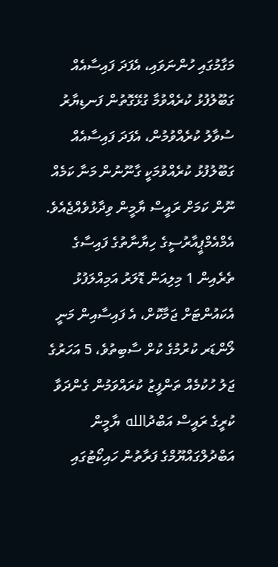މަގާމުގައި ހުންނަވައި، އެފަދަ ފައިސާއެއް ގަބޫލުފުޅު ކުރެއްވުމާ ގުޅޭގޮތުން ފަނޑިޔާރު ސުވާލު ކުރެއްވުމުން، އެފަދަ ފައިސާއެއް ގަބޫލުފުޅު ކުރެއްވުމަކީ ގާނޫނުން މަނާ ކަމެއް ނޫން ކަމަށް ރައީސް ޔާމީން ވިދާޅުވެއްޖެއެވެ.
އެމްއެމްޕީއާރުސީގެ ހިޔާނާތުގެ ފައިސާގެ ތެރެއިން 1 މިލިއަން ޑޮލަރު އަމިއްލަފުޅު އެކައުންޓަށް ޖަމާކޮށް، އެ ފައިސާއިން މަނީ ލޯންޑަރ ކުރުމުގެ ކުށް ސާބިތުވެ، 5 އަހަރުގެ ޖަލު ހުކުމެއް ތަންފީޒު ކުރައްވަމުން ގެންދަވާ ކުރީގެ ރައީސް އަބްދުالله ޔާމީން އަބްދުލްގައްޔޫމްގެ ފަރާތުން ހައިކޯޓުގައި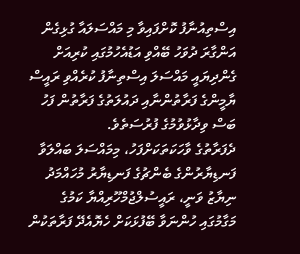އިސްތިއުނާފު ކޮށްފައިވާ މި މައްސަލައާ ގުޅިގެން އަންގާރަ ދުވަހު ބޭއްވި އަޑުއެހުމުގައި ކުރިއަށް ގެންދިޔައީ މައްސަލަ އިސްތިނާފު ކުރެއްވި ރައީސް ޔާމީންގެ ފަރާތުންނާއި ދައުލަތުގެ ފަރާތުން ފަހު ބަސް ވިދާޅުވުމުގެ ފުރުސަތެވެ.
ދެފަރާތުގެ ވާހަކަތަކަށްފަހު، މިމައްސަލަ ބައްލަވާ ފަނޑިޔާރުންގެ ބެންޗުގެ ފަނޑިޔާރު މުހައްމަދު ނިޔާޒު ވަނީ، ރައީސުލްޖުމްހޫރިއްޔާ ކަމުގެ މަގާމުގައި ހުންނަވާ ބޭފުޅަކަށް ހެޔޮއެދޭ ފަރާތަކުން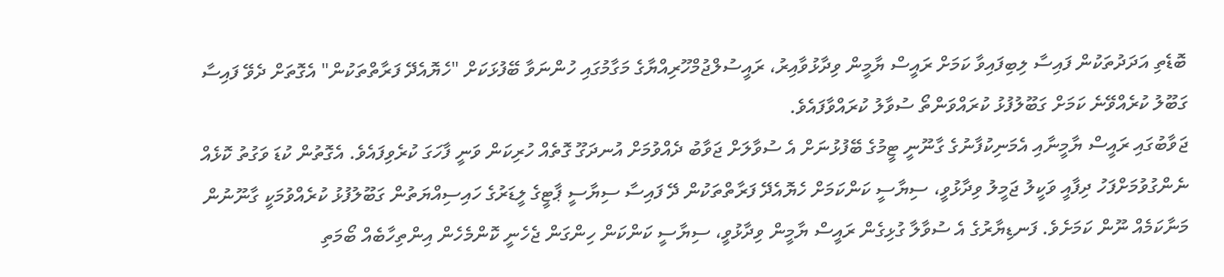ބޮޑެތި އަދަދުތަކުން ފައިސާ ލިބިފައިވާ ކަމަށް ރައީސް ޔާމީން ވިދާޅުވާއިރު، ރައީސުލްޖުމްހޫރިއްޔާގެ މަގާމުގައި ހުންނަވާ ބޭފުޅަކަށް "ހެޔޮއެދޭ ފަރާތްތަކުން" އެގޮތަށް ދެވޭ ފައިސާ ގަބޫލު ކުރެއްވޭނެ ކަމަށް ގަބޫލުފުޅު ކުރައްވަންތޯ ސުވާލު ކުރައްވާފައެވެ.
ޖަވާބުގައި ރައީސް ޔާމީނާއި އެމަނިކުފާނުގެ ގާނޫނީ ޓީމުގެ ބޭފުޅުނަށް އެ ސުވާލަށް ޖަވާބު ދެއްވުމަށް އުނދަގޫ ގޮތެއް ހުރިކަން ވަނީ ފާހަގަ ކުރެވިފައެވެ. އެގޮތުން ކުޑަ ވަގުތު ކޮޅެއް ނެންގުވުމަށްފަހު ދިފާއީ ވަކީލު ޖަމީލު ވިދާޅުވީ، ސިޔާސީ ކަންކަމަށް ހެޔޮއެދޭ ފަރާތްތަކުން ދޭ ފައިސާ ސިޔާސީ ޕާޓީގެ ލީޑަރުގެ ހައިސިއްޔަތުން ގަބޫލުފުޅު ކުރެއްވުމަކީ ގާނޫނުން މަނާކަމެއް ނޫން ކަމަށެވެ. ފަނޑިޔާރުގެ އެ ސުވާލާ ގުޅިގެން ރައީސް ޔާމީން ވިދާޅުވީ، ސިޔާސީ ކަންކަން ހިންގަން ޖެހެނީ ކޮންމެހެން އިންތިހާބެއް ބޯމަތި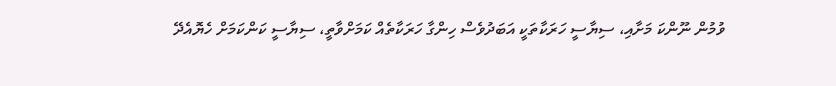ވުމުން ނޫންކަ މަށާއި، ސިޔާސީ ހަރަކާތަކީ އަބަދުވެސް ހިންގާ ހަރަކާތެއް ކަމަށްވާތީ، ސިޔާސީ ކަންކަމަށް ހެޔޮއެދޭ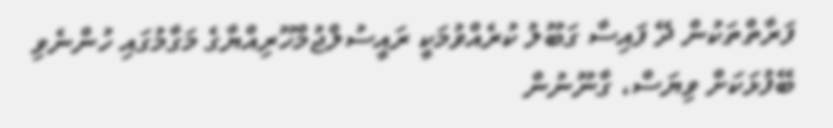ފަރާތްތަކުން ދޭ ފައިސާ ގަބޫލު ކުރެއްވުމަކީ ރައީސުލްޖުމްހޫރިއްޔާގެ މަގާމުގައި ހުންނެވި ބޭފުޅަކަށް ވިޔަސް، ގާނޫނުން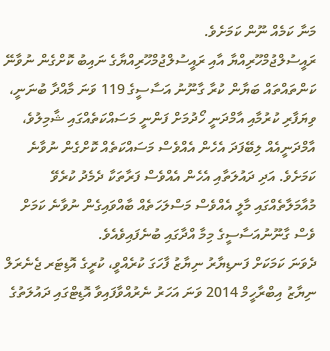މަނާ ކަމެއް ނޫން ކަމަށެވެ.
ރައީސުލްޖުމްހޫރިއްޔާ އާއި ރައީސުލްޖުމްހޫރިއްޔާގެ ނައިބު ކޮށްގެން ނުވާނޭ ކަންތައްތައް ބަޔާން ކުރާ ގާނޫނު އަސާސީގެ 119 ވަނަ މާއްދާ ބުނަނީ، ވިޔަފާރި ކުރުމާއި އާމްދަނީ ހޯދުމަށް ފަންނީ މަސައްކަތެއްގައި ޝާމިލުވެ، އާމްދަނީއެއް ލިބޭފަދަ އެހެން އެއްވެސް މަސައްކަތެއް ކޮށްގެން ނުވާނެ ކަމަށެވެ. އަދި ދައުލަތާއި އެހެން އެއްވެސް ފަރާތަކާ ދެމެދު ކުރެވޭ މުއާމަލާތެއްގައި މާލީ އެއްވެސް މަސްލަހަތެއް ބާއްވައިގެން ނުވާނެ ކަމަށް ވެސް ގާނޫނުއަސާސީގެ މިމާ އްދާގައި ބުނެފައިވެއެވެ.
ދެވަނަ ކަމަކަށް ފަނޑިޔާރު ނިޔާޒު ފާހަގަ ކުރެއްވީ، ކުރީގެ އޮޑިޓަރ ޖެނެރަލް ނިޔާޒު އިބްރާހީމް 2014 ވަނަ އަހަރު ނެރުއްވާފައިވާ އޮޑިޓްގައި ދައުލަތުގެ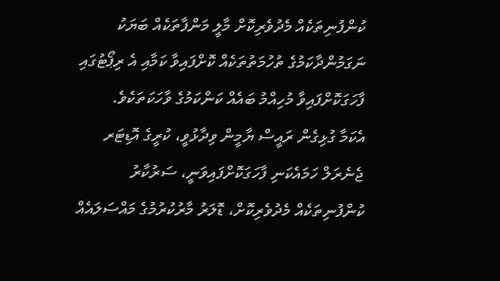ކުންފުނިތަކެއް މެދުވެރިކޮށް މާލީ މަންފާތަކެއް ބަޔަކު ނަގަމުންދާކަމުގެ ތުހުމަތުތަކެއް ކޮށްފައިވާ ކަމާއި އެ ރިޕޯޓުގައި ފާހަގަކޮށްފައިވާ މުހިއްމު ބައެއް ކަންކަމުގެ ވާހަކަތަކެވެ.
އެކަމާ ގުޅިގެން ރައީސް ޔާމީން ވިދާޅުވީ، ކުރީގެ އޮޑިޓަރ ޖެނެރަލް ހަމައެކަނި ފާހަގަކޮށްފައިވަނީ، ސަރުކާރު ކުންފުނިތަކެއް މެދުވެރިކޮށް، ޑޮލަރު މާރުކުރުމުގެ މައްސަލައެއް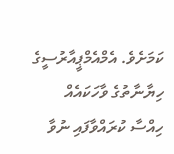ކަމަށެވެ. އެމްއެމްޕީއާރުސީގެ ހިޔާނާތުގެ ވާހަކައެއް ހިއްސާ ކުރައްވާފައި ނުވާ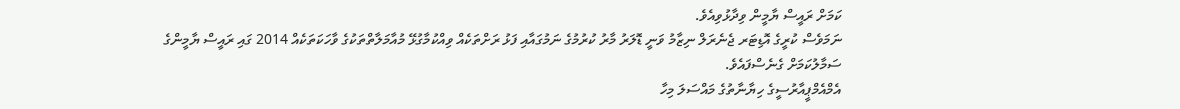ކަމަށް ރައީސް ޔާމީން ވިދާޅުވިއެވެ.
ނަމަވެސް ކުރީގެ އޮޑިޓަރ ޖެނެރަލް ނިޒާމު ވަނީ ޑޮލަރު މާރު ކުރުމުގެ ނަމުގައާއި ފަޅު ރަށްތަކެއް ވިއްކުމާގުޅޭ މުއާމަލާތްތަކުގެ ވާހަކަތަކެއް 2014 ގައި ރައީސް ޔާމީންގެ ސަމާލުކަމަށް ގެނެސްފައެވެ.
އެމްއެމްޕީއާރުސީގެ ހިޔާނާތުގެ މައްސަލަ މިހާ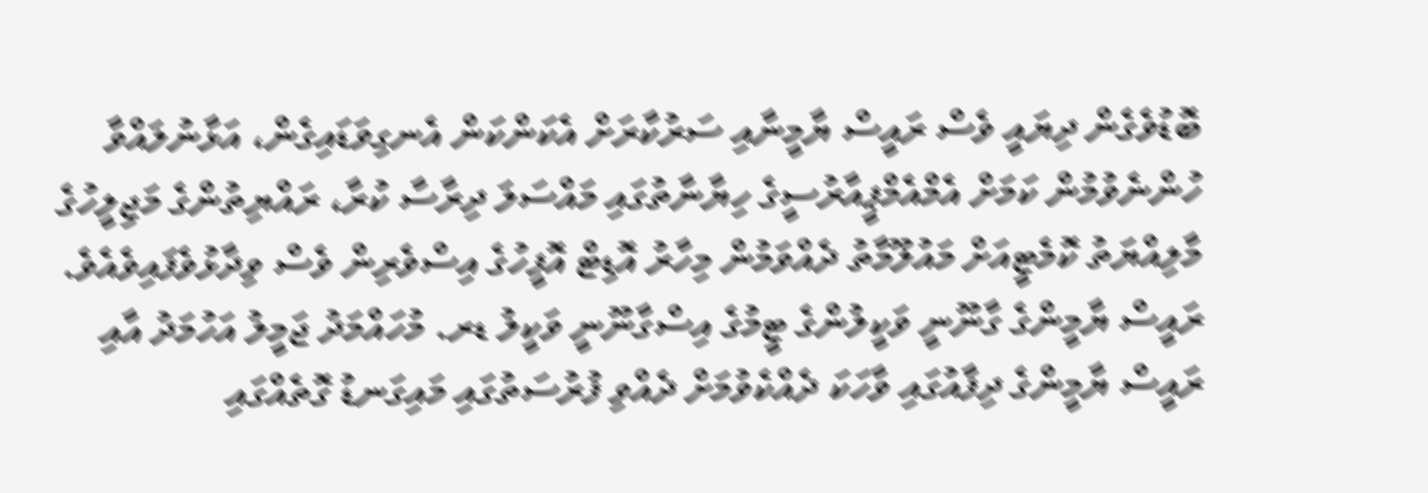ބޮޑުވެގެން ދިޔައީ ވެސް ރައީސް ޔާމީނާއި ސަރުކާރަށް އެކަންކަން އެނގިވަޑައިގެން، އަޅާނުލައްވާ ހުންނެވުމުން ކަމަށް އެމްއެމްޕީއާރުސީގެ ހިޔާނާތުގައި މައްސަލަ ދިރާސާ ކުރާ، ރައްޔިތުންގެ މަޖިލީހުގެ މާލިއްޔަތު ކޮމެޓީއަށް މައުލޫމާތު ދެއްވަމުން މިހާރު އޮޑިޓް އޮފީހުގެ އިސްވެރިން ވެސް ވިދާޅުވެފައިވެއެވެ.
ރައީސް ޔާމީންގެ ގާނޫނީ ވަކީލުންގެ ޓީމުގެ އިސްގާނޫނީ ވަކީލު ޑރ. މުހައްމަދު ޖަމީލު އަހުމަދު އާއި ރައީސް ޔާމީންގެ ދިފާއުގައި ވާހަކަ ދެއްކެވުމަށް ދެއްވި ފުރުސަތުގައި މައިގަނޑު ގޮތެއްގައި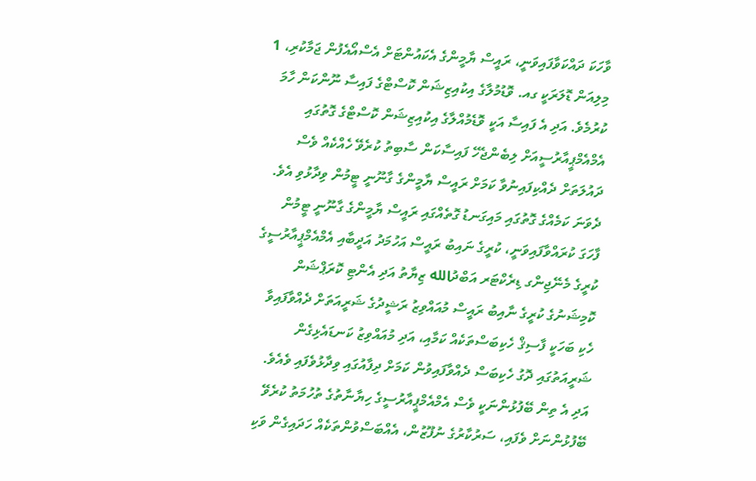ވާހަކަ ދައްކަވާފައިވަނީ، ރައީސް ޔާމީންގެ އެކައުންޓަށް އެސްއޯއެފުން ޖަމާކުރި، 1 މިލިއަން ޑޮލަރަކީ ގއ. ވޮޑުމުލާގެ އިކުއިޒިޝަން ކޮސްޓްގެ ފައިސާ ނޫންކަން ހާމަ ކުރުމެވެ. އަދި އެ ފައިސާ އަކީ ވޮޑެމުއްލާގެ އިކުއިޒިޝަން ކޮސްޓްގެ ގޮތުގައި އެމްއެމްޕީއާރުސީއަށް ލިބެންޖެހޭ ފައިސާކަން ސާބިތު ކުރެވޭ ހެއްކެއް ވެސް ދައުލަތަށް ދެއްކިފައިނުވާ ކަމަށް ރައީސް ޔާމީންގެ ގާނޫނީ ޓީމުން ވިދާޅުވި އެވެ. ދެވަނަ ކަމެއްގެ ގޮތުގައި މައިގަނޑު ގޮތެއްގައި ރައީސް ޔާމީންގެ ގާނޫނީ ޓީމުން ފާހަގަ ކުރައްވާފައިވަނީ، ކުރީގެ ނައިބު ރައީސް އަހުމަދު އަދީބާއި އެމްއެމްޕީއާރުސީގެ ކުރީގެ މެނޭޖިންގ ޑިރެކްޓަރ އަބްދުالله ޒިޔާތު އަދި އެންޓި ކޮރަޕްޝަން ކޮމިޝަނުގެ ކުރީގެ ނާއިބު ރައީސް މުއައްވިޒު ރަޝީދުގެ ޝަރީއަތަށް ދެއްވާފައިވާ ހެކި ބަހަކީ ފާސިޤް ހެކިބަސްތަކެއް ކަމާއި، އަދި މުއައްވިޒު ކަނޑައެޅިގެން ޝަރީއަތުގައި ދޮގު ހެކިބަސް ދެއްވާފައިވުން ކަމަށް ދިފާއުގައި ވިދާޅުވެފައި ވެއެވެ. އަދި އެ ތިން ބޭފުޅުންނަކީ ވެސް އެމްއެމްޕީއާރުސީގެ ހިޔާނާތުގެ ތުހުމަތު ކުރެވޭ ބޭފުޅުންނަށް ވެފައި، ސަރުކާރުގެ ނުފޫޒުން، އެއްބަސްވުންތަކެއް ހަދައިގެން ވަކި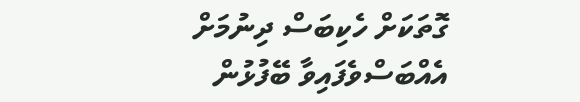ގޮތަކަށް ހެކިބަސް ދިނުމަށް އެއްބަސްވެފައިވާ ބޭފުޅުން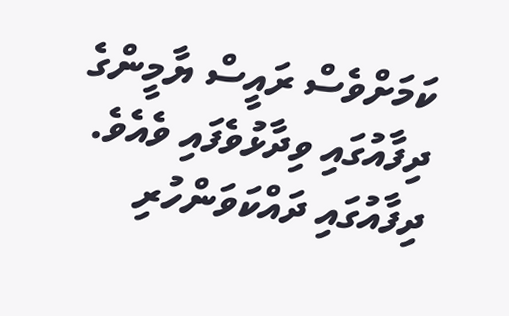ކަމަށްވެސް ރައީސް ޔާމީންގެ ދިފާއުގައި ވިދާޅުވެފައި ވެއެވެ.
ދިފާއުގައި ދައްކަވަންހުރި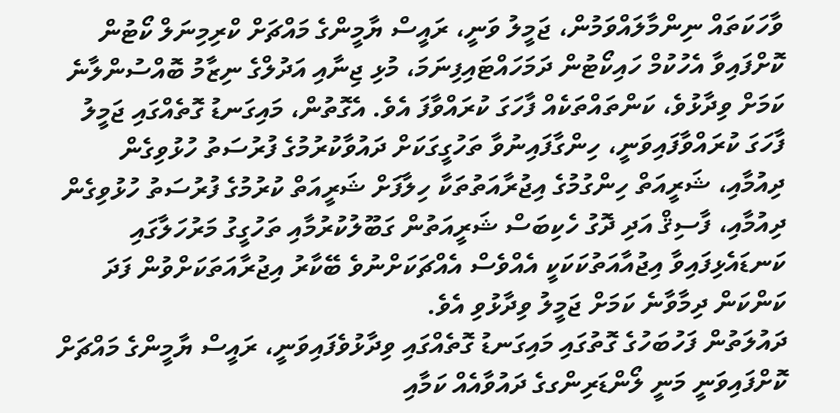ވާހަކަތައް ނިންމާލައްވަމުން، ޖަމީލު ވަނީ، ރައީސް ޔާމީންގެ މައްޗަށް ކްރިމިނަލް ކޯޓުން ކޮށްފައިވާ އެހުކުމް ހައިކޯޓުން ދަމަހައްޓައިފިނަމަ، މުޅި ޖިނާއި އަދުލްގެ ނިޒާމު ބޮއްސުންލާނެ ކަމަށް ވިދާޅުވެ، ކަންތައްތަކެއް ފާހަގަ ކުރައްވާފަ އެވެ. އެގޮތުން، މައިގަނޑު ގޮތެއްގައި ޖަމީލު ފާހަގަ ކުރައްވާފައިވަނީ، ހިންގާފައިނުވާ ތަހުގީގަކަށް ދައުވާކުރުމުގެ ފުރުސަތު ހުޅުވިގެން ދިއުމާއި، ޝަރީއަތް ހިންގުމުގެ އިޖުރާއަތުތަކާ ހިލާފަށް ޝަރީއަތް ކުރުމުގެ ފުރުސަތު ހުޅުވިގެން ދިއުމާއި، ފާސިޤް އަދި ދޮގު ހެކިބަސް ޝަރީއަތުން ގަބޫލުކުރުމާއި ތަހުގީގު މަރުހަލާގައި ކަނޑައެޅިފައިވާ އިޖުއާއަތުކަކަކީ އެއްވެސް އެއްޗަކަށްނުވެ ބޭކާރު އިޖުރާއަތަކަށްވުން ފަދަ ކަންކަން ދިމާވާނެ ކަމަށް ޖަމީލު ވިދާޅުވި އެވެ.
ދައުލަތުން ފަހުބަހުގެ ގޮތުގައި މައިގަނޑު ގޮތެއްގައި ވިދާޅުވެފައިވަނީ، ރައީސް ޔާމީންގެ މައްޗަށް ކޮށްފައިވަނީ މަނީ ލޯންޑަރިންގގެ ދައުވާއެއް ކަމާއި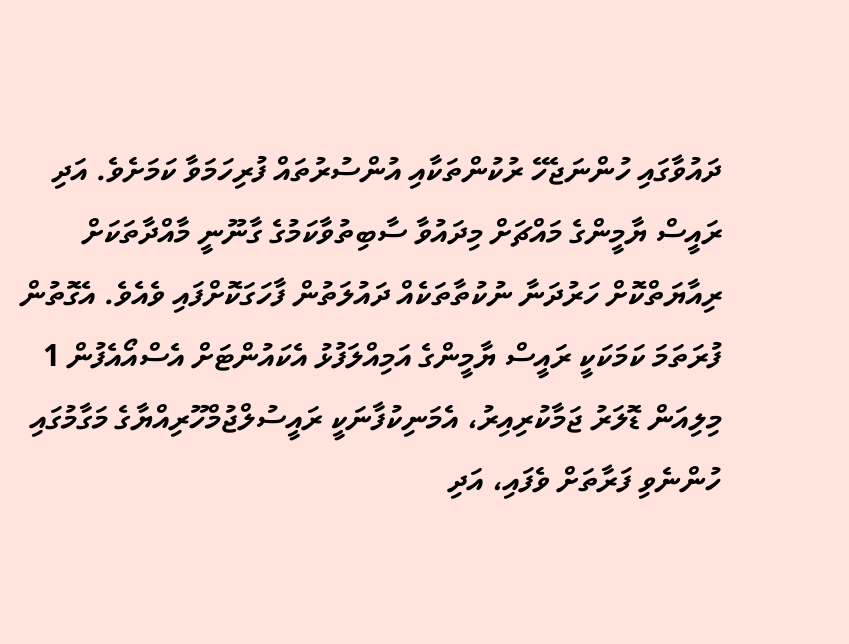ދައުވާގައި ހުންނަޖެހޭ ރުކުންތަކާއި އުންސުރުތައް ފުރިހަމަވާ ކަމަށެވެ. އަދި ރައީސް ޔާމީންގެ މައްޗަށް މިދައުވާ ސާބިތުވާކަމުގެ ގާނޫނީ މާއްދާތަކަށް ރިއާޔަތްކޮށް ހަރުދަނާ ނުކުތާތަކެއް ދައުލަތުން ފާހަގަކޮށްފައި ވެއެވެ. އެގޮތުން ފުރަތަމަ ކަމަކަކީ ރައީސް ޔާމީންގެ އަމިއްލަފުޅު އެކައުންޓަށް އެސްއޯއެފުން 1 މިލިއަން ޑޮލަރު ޖަމާކުރިއިރު، އެމަނިކުފާނަކީ ރައީސުލްޖުމްހޫރިއްޔާގެ މަގާމުގައި ހުންނެވި ފަރާތަށް ވެފައި، އަދި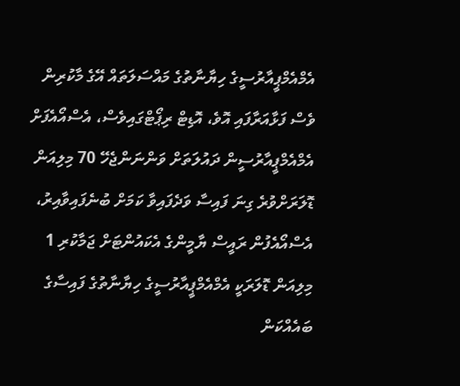އެމްއެމްޕީއާރުސީގެ ހިޔާނާތުގެ މައްސަލަތައް އޭގެ މާކުރިން ވެސް ފަޅާއަރާފައި އޮވެ، އޮޑިޓް ރިޕޯޓްގައިވެސް، އެސްއޯއެފަށް އެމްއެމްޕީއާރުސީން ދައުލަތަށް ވަންނަންޖެހޭ 70 މިލިއަން ޑޮލަރަށްވުރެ ގިނަ ފައިސާ ވަދެފައިވާ ކަމަށް ބުނެފައިވާއިރު، އެސްއޯއެފުން ރައީސް ޔާމީންގެ އެކައުންޓަށް ޖަމާކުރި 1 މިލިއަން ޑޮލަރަކީ އެމްއެމްޕީއާރުސީގެ ހިޔާނާތުގެ ފައިސާގެ ބައެއްކަން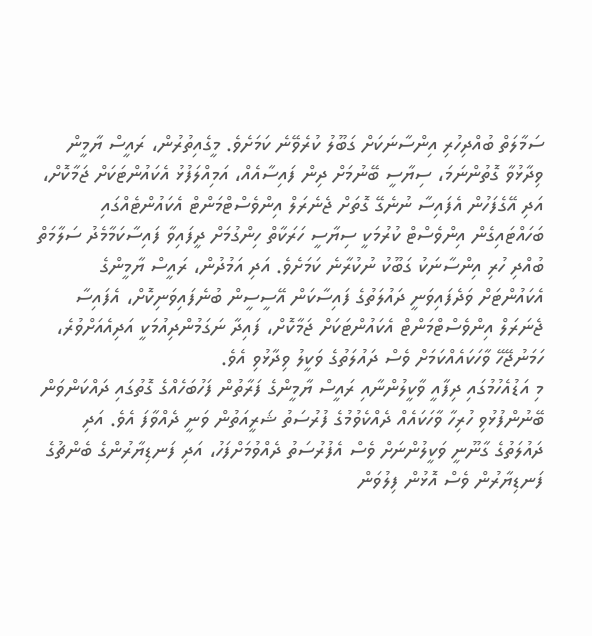ސަމާލަތް ބުއްދިހުރި އިންސާނަކަށް ގަބޫލު ކުރެވޭނެ ކަމަށެވެ. މީގެއިތުރުން، ރައީސް ޔާމީން ވިދާޅުވާ ގޮތުންނަމަ، ސިޔާސީ ބޭނުމަށް ދިން ފައިސާއެއް، އަމިއްލަފުޅު އެކައުންޓަކަށް ޖަމާކޮށް، އަދި އޭގެފަހުން އެފައިސާ ނުނެގޭ ގޮތަށް ޖެނެރަލް އިންވެސްޓްމަންޓް އެކައުންޓެއްގައި ބަހައްޓައިގެން އިންވެސްޓް ކުރުމަކީ ސިޔާސީ ހަރަކާތް ހިންގުމަށް ދީފައިވާ ފައިސާކަމާމެދު ސަލާމަތް ބުއްދި ހުރި އިންސާނަކު ގަބޫކު ނުކުރާނެ ކަމަށެވެ. އަދި އަމުދުން، ރައީސް ޔާމީންގެ އެކައުންޓަށް ވަދެފައިވަނީ ދައުލަތުގެ ފައިސާކަން އޭސީސީން ބުނެފައިވަނިކޮށް، އެފައިސާ ޖެނަރަލް އިންވެސްޓްމަންޓް އެކައުންޓަކަށް ޖަމާކޮށް، ފައިދާ ނަގަމުންދިއުމަކީ އަދިއެއަށްވުރެ، ހަމަނުޖޭހޭ ވާހަކައެއްކަމަށް ވެސް ދައުލަތުގެ ވަކީލު ވިދާޅުވި އެވެ.
މި އަޑުއެހުމުގައި ދިފާއީ ވާކީލުންނާއި ރައީސް ޔާމީންގެ ފަރާތުން ފަހުބަހެއްގެ ގޮތުގައި ދައްކަންވަން ބޭނުންފުޅުވި ހުރިހާ ވާހަކައެއް ދެއްކެވުމުގެ ފުރުސަތު ޝަރީއަތުން ވަނީ ދެއްވާފަ އެވެ. އަދި ދައުލަތުގެ ގާނޫނީ ވަކީލުންނަށް ވެސް އެފުރުސަތު ދެއްވުމަށްފަހު، އަދި ފަނޑިޔާރުންގެ ބެންޗުގެ ފަނޑިޔާރުން ވެސް އޮޅުން ފިލުވަން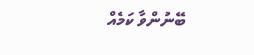ބޭނުންވާ ކަމެއް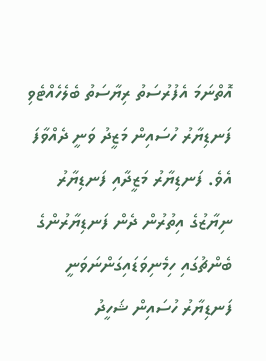އޮތްނަމަ އެފުރުސަތު ރިޔާސަތު ބެލެހެއްޓެވި ފަނޑިޔާރު ހުސައިން މަޒީދު ވަނީ ދެއްވާފަ އެވެ. ފަނޑިޔާރު މަޒީދާއި ފަނޑިޔާރު ނިޔާޒުގެ އިތުރުން ދެން ފަނޑިޔާރުންގެ ބެންޗުގައި ހިމެނިވަޑައިގަންނަވަނީ ފަނޑިޔާރު ހުސައިން ޝަހީދު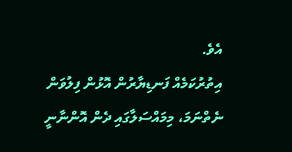އެވެ.
އިތުރުކަމެއް ފަނޑިޔާރުން އޮޅުން ފިލުވަން ނެތްނަމަ، މިމައްސަލާގައި ދެން އޮންނާނީ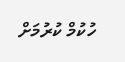ހުކުމް ކުރުމަށް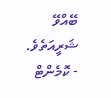ބޭއްވޭ ޝަރީއަތެވެ.
- ކޮމެންޓް